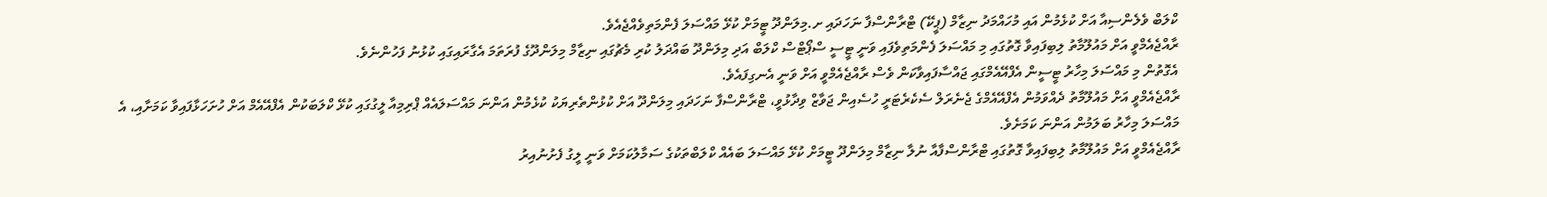ކްލަބް ވެލެންސިއާ އަށް ކުޅެމުން އައި މުހައްމަދު ނިޒާމް (ޕީކޭ) ޓްރާންސްފާ ނަހަދައި ށ.މިލަންދޫ ޓީމަށް ކުޅޭ މައްސަލަ ފެންމަތިވެއްޖެއެވެ.
ރާއްޖެއެމްވީ އަށް މައުލޫމާތު ލިބިފައިވާ ގޮތުގައި މި މައްސަލަ ފެންމަތިވެފައި ވަނީ ޓީސީ ސްޕޯޓްސް ކްލަބް އަދި މިލަންދޫ ބައްދަލު ކުރި މެޗުގައި ނިޒާމް މިލަންދޫގެ ފުރަތަމަ އެގާރައިގައި ކުޅުނު ފަހުންނެވެ.
އެގޮތުން މި މައްސަލަ މިހާރު ޓީސީން އެފްއޭއެމްގައި ޖައްސާފައިވާކަން ވެސް ރާއްޖެއެމްވީ އަށް ވަނީ އެނގިފައެވެ.
ރާއްޖެއެމްވީ އަށް މައުލޫމާތު ދެއްވަމުން އެފްއޭއެމްގެ ޖެނެރަލް ސެކެރެޓަރީ ހުސެއިން ޖަވާޒް ވިދާޅުވީ، ޓްރާންސްފާ ނަހަދައި މިލަންދޫ އަށް ކުޅުންތެރިޔަކު ކުޅެމުން އަންނަ މައްސަލައެއް ޕްރިމިއާ ލީގުގައި ކުޅޭ ކްލަބަކުން އެފްއޭއެމް އަށް ހުށަހަޅާފައިވާ ކަމަށާއި، އެ މައްސަލަ މިހާރު ބަލަމުން އަންނަ ކަމަށެވެ.
ރާއްޖެއެމްވީ އަށް މައުލޫމާތު ލިބިފައިވާ ގޮތުގައި ޓްރާންސްފާއާ ނުލާ ނިޒާމް މިލަންދޫ ޓީމަށް ކުޅޭ މައްސަލަ ބައެއް ކްލަބްތަކުގެ ސަމާލުކަމަށް ވަނީ ލީގު ފެށުނުއިރު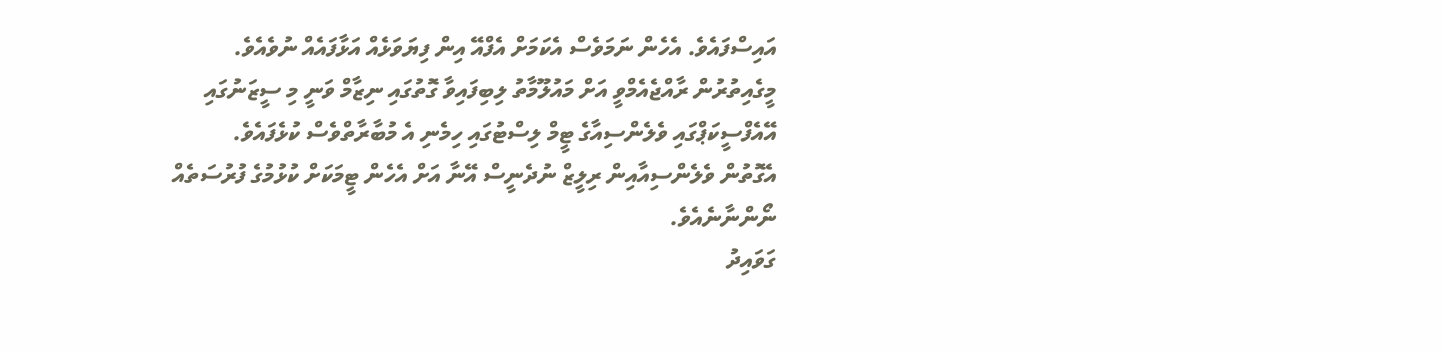އައިސްފައެވެ. އެހެން ނަމަވެސް އެކަމަށް އެފްއޭ އިން ފިޔަވަޅެއް އަޅާފައެއް ނުވެއެވެ.
މީގެއިތުރުން ރާއްޖެއެމްވީ އަށް މައުލޫމާތު ލިބިފައިވާ ގޮތުގައި ނިޒާމް ވަނީ މި ސީޒަނުގައި އޭއެފްސީކަޕްގައި ވެލެންސިއާގެ ޓީމް ލިސްޓުގައި ހިމެނި އެ މުބާރާތްވެސް ކުޅެފައެވެ. އެގޮތުން ވެލެންސިއާއިން ރިލީޒް ނުދެނީސް އޭނާ އަށް އެހެން ޓީމަކަށް ކުޅުމުގެ ފުރުސަތެއް ނޯންނާނެއެވެ.
ގަވައިދު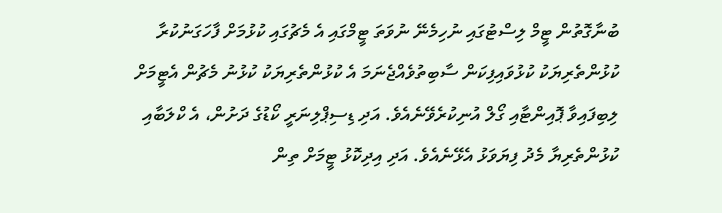ބުނާގޮތުން ޓީމް ލިސްޓުގައި ނުހިމެނޭ ނުވަތަ ޓީމްގައި އެ މެޗުގައި ކުޅުމަށް ފާހަގަނުކުރާ ކުޅުންތެރިޔަކު ކުޅުވައިފިކަން ސާބިތުވެއްޖެނަމަ އެ ކުޅުންތެރިޔަކު ކުޅުނު މެޗުން އެޓީމަށް ލިބިފައިވާ ޕޮއިންޓާއި ގޯލް އުނިކުރެވޭނެއެވެ. އަދި ޑިސިޕްލިނަރީ ކޯޑުގެ ދަށުން، އެ ކްލަބާއި ކުޅުންތެރިޔާ މެދު ފިޔަވަޅު އެޅޭނެއެވެ. އަދި އިދިކޮޅު ޓީމަށް ތިން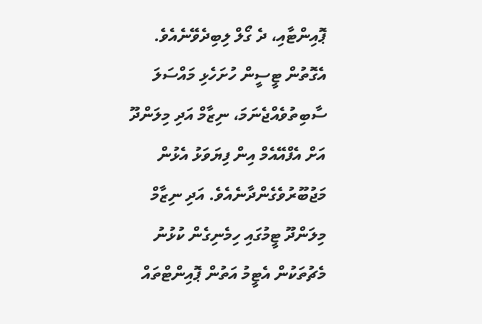ޕޮއިންޓާއި، ދެ ގޯލް ލިބިދެވޭނެއެވެ.
އެގޮތުން ޓީސީން ހުށަހެޅި މައްސަލަ ސާބިތުވެއްޖެނަމަ، ނިޒާމް އަދި މިލަންދޫ އަށް އެފްއޭއެމް އިން ފިޔަވަޅު އެޅުން މަޖުބޫރުވެގެންދާނެއެވެ. އަދި ނިޒާމް މިލަންދޫ ޓީމުގައި ހިމެނިގެން ކުޅުނު މެޗުތަކުން އެޓީމު އަތުން ޕޮއިންޓްތައް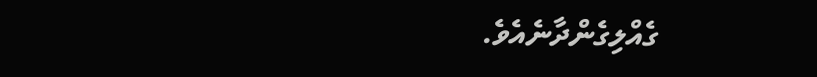ގެއްލިގެންދާނެއެވެ.